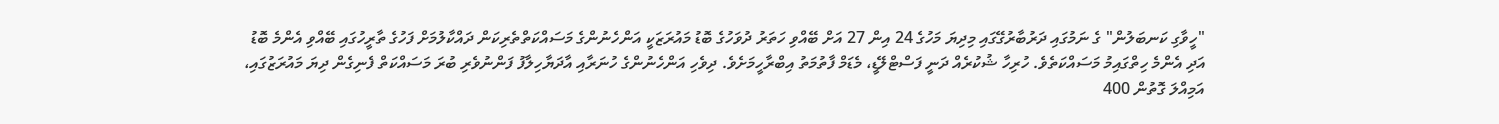"ހީވާގި ކަނބަލުން" ގެ ނަމުގައި ދަރުބާރުގޭގައި މިދިޔަ މަހުގެ 24 އިން 27 އަށް ބޭއްވި ހަތަރު ދުވަހުގެ ބޮޑު މައުރަޒަކީ އަންހެނުންގެ މަސައްކަތްތެރިކަން ދައްކާލުމަށް ފަހުގެ ތާރީހުގައި ބޭއްވި އެންމެ ބޮޑު އަދި އެންމެ ހިތްގައިމު މަސައްކަތެވެ. ހުރިހާ ޝުކުރެއް ދަނީ ފަސްޓްލޭޑީ، މެޑަމް ފާތުމަތު އިބްރާހީމަށެވެ. ދިވެހި އަންހެނުންގެ ހުނަރާއި އާދަޔާހިލާފު ފަންނުވެރި ބުރަ މަސައްކަތް ފެނިގެން ދިޔަ މައުރަޒުގައި، އަމިއްލަ ގޮތުން 400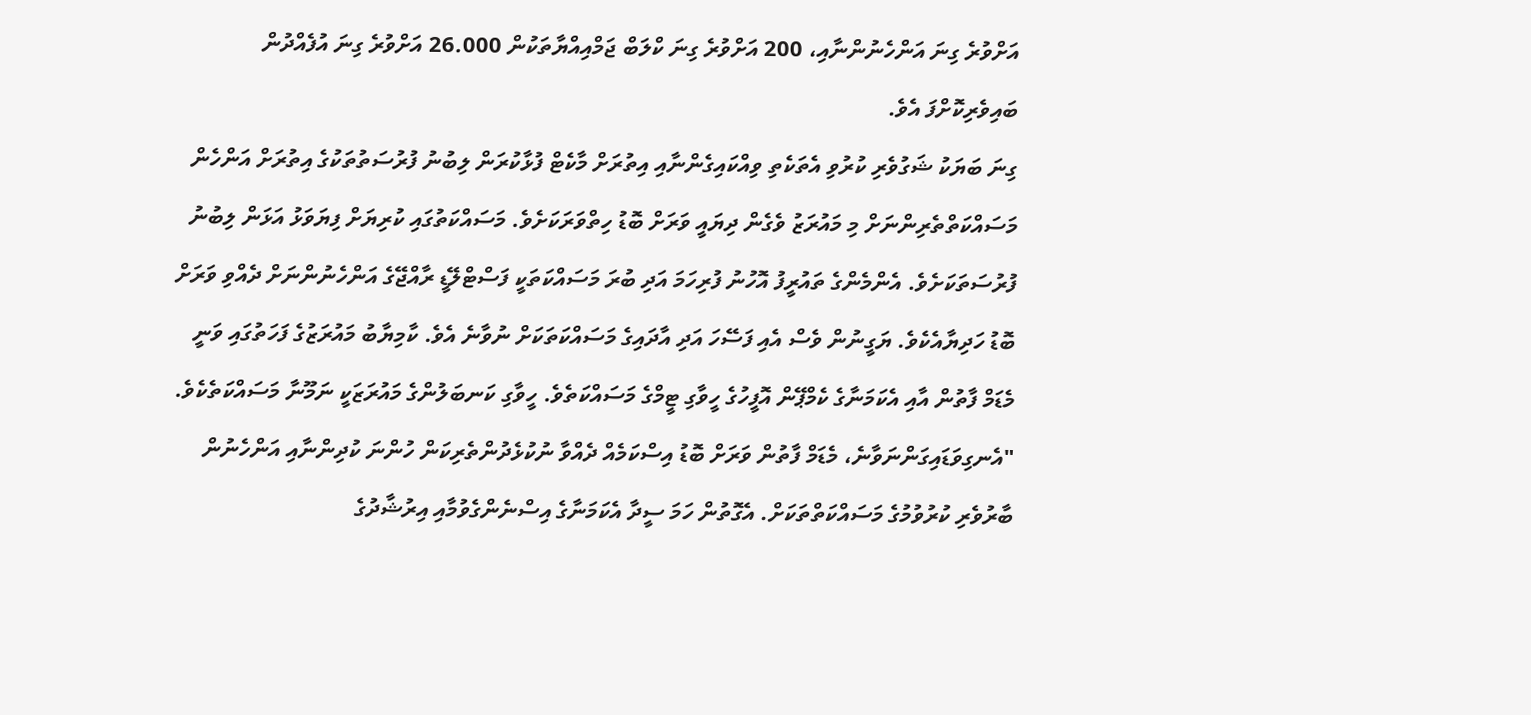އަށްވުރެ ގިނަ އަންހެނުންނާއި، 200 އަށްވުރެ ގިނަ ކްލަބް ޖަމްއިއްޔާތަކުން 26.000 އަށްވުރެ ގިނަ އުފެއްދުން ބައިވެރިކޮށްފަ އެވެ.
ގިނަ ބަޔަކު ޝަގުވެރި ކުރުވި އެތަކެތި ވިއްކައިގެންނާއި އިތުރަށް މާކެޓް ފުޅާކުރަން ލިބުނު ފުރުސަތުތަކުގެ އިތުރަށް އަންހެން މަސައްކަތްތެރިންނަށް މި މައުރަޒު ވެގެން ދިޔައީ ވަރަށް ބޮޑު ހިތްވަރަކަށެވެ. މަސައްކަތުގައި ކުރިޔަށް ފިޔަވަޅު އަޅަން ލިބުނު ފުރުސަތަކަށެވެ. އެންމެންގެ ތައުރީފު އޮހުނު ފުރިހަމަ އަދި ބުރަ މަސައްކަތަކީ ފަސްޓްލޭޑީ ރާއްޖޭގެ އަންހެނުންނަށް ދެއްވި ވަރަށް ބޮޑު ހަދިޔާއެކެވެ. ޔަގީނުން ވެސް އެއި ފަސޭހަ އަދި އާދައިގެ މަސައްކަތަކަށް ނުވާނެ އެވެ. ކާމިޔާބު މައުރަޒުގެ ފަހަތުގައި ވަނީ މެޑަމް ފާތުން އާއި އެކަމަނާގެ ކެމްޕޭން އޮފީހުގެ ހީވާގި ޓީމްގެ މަސައްކަތެވެ. ހީވާގި ކަނބަލުންގެ މައުރަޒަކީ ނަމޫނާ މަސައްކަތެކެވެ.
"އެނގިވަޑައިގަންނަވާނެ، މެޑަމް ފާތުން ވަރަށް ބޮޑު އިސްކަމެއް ދެއްވާ ނުކުޅެދުންތެރިކަން ހުންނަ ކުދިންނާއި އަންހެނުން ބާރުވެރި ކުރުވުމުގެ މަސައްކަތްތަކަށް. އެގޮތުން ހަމަ ސީދާ އެކަމަނާގެ އިސްނެންގެވުމާއި އިރުޝާދުގެ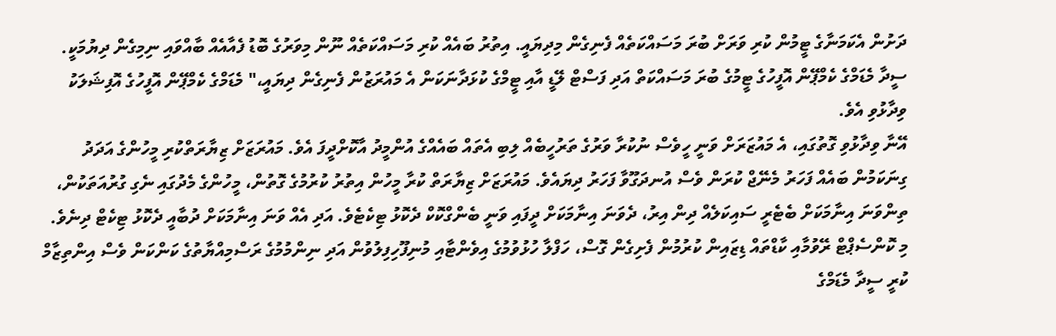ދަށުން އެކަމަނާގެ ޓީމުން ކުރި ވަރަށް ބުރަ މަސައްކަތެއް ފެނިގެން މިދިޔައީ. އިތުރު ބައެއް ކުރި މަސައްކަތެއް ނޫން މިވަރުގެ ބޮޑު ފެއާއެއް ބާއްވައި ނިމިގެން ދިޔުމަކީ. ސީދާ މެޑަމްގެ ކެމްޕޭން އޮފީހުގެ ޓީމުގެ ބުރަ މަސައްކަތް އަދި ފަސްޓް ލޭޑީ އާއި ޓީމްގެ ކުޅަދާނަކަން އެ މައުރަޒުން ފެނިގެން ދިޔައީ،" މެޑަމްގެ ކެމްޕޭން އޮފީހުގެ އޮފިޝަލަކު ވިދާޅުވި އެވެ.
އޭނާ ވިދާޅުވި ގޮތުގައި، އެ މައުޒަރަށް ވަނީ ހީވެސް ނުކުރާ ވަރުގެ ތަރުހީބެއް ލިބި އެތައް ބައެއްގެ އުންމީދު އާކޮށްދީފަ އެވެ. މައުރަޒަށް ޒިޔާރަތްކުރި މީހުންގެ އަދަދު ގިނަކަމުން ބައެއް ފަހަރު މެނޭޖް ކުރަން ވެސް އުނދަގޫވާ ފަހަރު ދިޔައެވެ. މައުރަޒަށް ޒިޔާރަތް ކުރާ މީހުން އިތުރު ކުރުމުގެ ގޮތުން، މީހުންގެ މެދުގައި ނެގި ގުރުއަތަކުން، ތިންވަނަ އިނާމަކަށް ބެޓެރީ ސައިކަލެއް ދިން އިރު، ދެވަނަ އިނާމަކަށް ދީފައި ވަނީ ބެންގްކޮކް ދެކޮޅު ޓިކެޓެވެ. އަދި އެއް ވަނަ އިނާމަކަށް ދުބާއީ ދެކޮޅު ޓިކެޓް ދިނެވެ.
މި ކޮންސެޕްޓް ރޭވުމާއި ކާޑްތައް ޑިޒައިން ކުރުމުން ފެށިގެން ގޮސް، ހަފްލާ ހުޅުވުމުގެ އިވެންޓާއި މުނިފޫހިފިލުވުން އަދި ނިންމުމުގެ ރަސްމިއްޔާތުގެ ކަންކަން ވެސް އިންތިޒާމް ކުރީ ސީދާ މެޑަމްގެ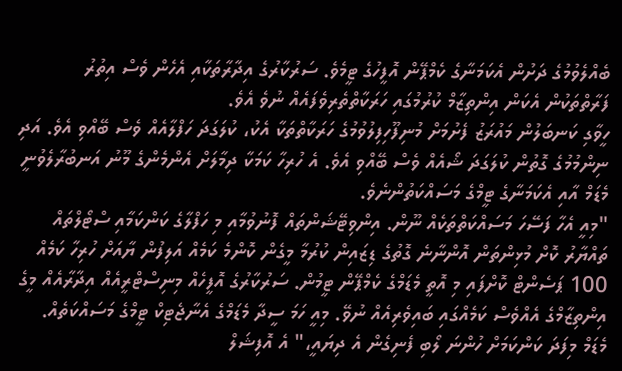ބެއްލެވުމުގެ ދަށުން އެކަމަނާގެ ކެމްޕޭން އޮފީހުގެ ޓީމެވެ. ސަރުކާރުގެ އިދާރާތަކާއި އެހެން ވެސް އިތުރު ފަރާތްތަކުން އެކަން އިންތިޒާމް ކުރުމުގައި ހަރަކާތްތެރިވެފައެއް ނުވެ އެވެ.
ހީވާގި ކަނބަލުން މައުރަޒު ފެށުމަށް މުނިފޫހިފިލުވުމުގެ ހަރަކާތްތަކާ އެކު، ކުލަގަދަ ހަފްލާއެއް ވެސް ބޭއްވި އެވެ. އަދި ނިންމުމުގެ ގޮތުން ކުލަގަދަ ޝޯއެއް ވެސް ބޭއްވި އެވެ. އެ ހުރިހާ ކަމަކާ ދިމާލަށް އެންމެންގެ މޫނު އަނބުރާލެވުނީ މެޑަމް އާއި އެކަމަނާގެ ޓީމްގެ މަސައްކަތުންނެވެ.
"މިއީ އެހާ ފަސޭހަ މަސައްކަތްތަކެއް ނޫން. އިންވިޓޭޝަންތައް ފޮނުވުމާއި މި ހަފްލާގެ ކަންކަމާއި ސްޓޯލްތައް ތައްޔާރު ކޮށް މުޅިންތަން އޮންނާނެ ގޮތުގެ ޑިޒައިން ކުރުމާ މީގެން ކޮންމެ ކަމެއް އަލިފުން ޔާއަށް ހުރިހާ ކަމެއް 100 ޕަސެންޓް ކޮށްފައި މި އޮތީ މެޑަމްގެ ކެމްޕޭން ޓީމުން. ސަރުކާރުގެ އޮފީހެއް މިނިސްޓްރީއެއް އިދާރާއެއް މީގެ އިންތިޒާމްގެ އެއްވެސް ކަމެއްގައި ބައިވެރިއެއް ނުވޭ. މިއީ ހަމަ ސީދާ މެޑަމްގެ އެނާޖެޓިކް ޓީމްގެ މަސައްކަތެއް. މެޑަމް މިފަދަ ކަންކަމަށް ހުންނަ ލޯބި ފެނިގެން އެ ދިޔައީ،" އެ އޮފިޝަލް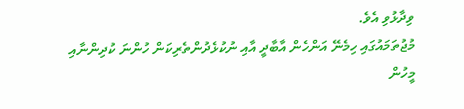ވިދާޅުވި އެވެ.
މުޖުތަމައުގައި ހިމެނޭ އަންހެން އާބާދީ އާއި ނުކުޅެދުންތެރިކަން ހުންނަ ކުދިންނާއި މީހުން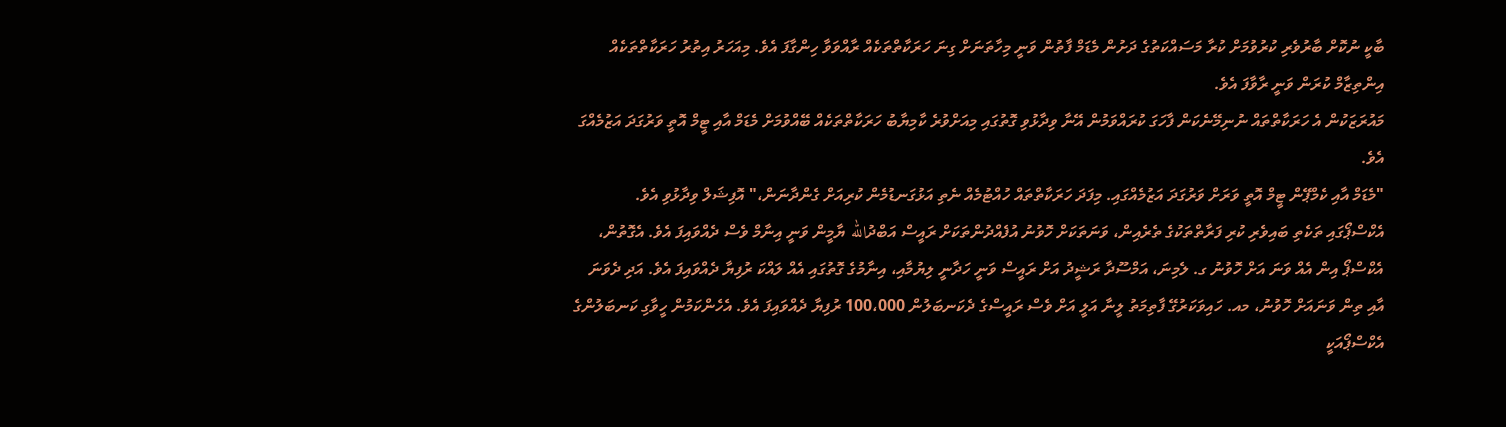ބާކީ ނުކޮށް ބާރުވެރި ކުރުވުމަށް ކުރާ މަސައްކަތުގެ ދަށުން މެޑަމް ފާތުން ވަނީ މިހާތަނަށް ގިނަ ހަރަކާތްތަކެއް ރާއްވަވާ ހިންގާފަ އެވެ. މިއަހަރު އިތުރު ހަރަކާތްތަކެއް އިންތިޒާމް ކުރަން ވަނީ ރާވާފަ އެވެ.
މައުރަޒަކުން އެ ހަރަކާތްތައް ނުނިމޭނެކަން ފާހަގަ ކުރައްވަމުން އޭނާ ވިދާޅުވި ގޮތުގައި މިއަށްވުރެ ކާމިޔާބު ހަރަކާތްތަކެއް ބޭއްވުމަށް މެޑަމް އާއި ޓީމް އޮތީ ވަރުގަދަ އަޒުމެއްގަ އެވެ.
"މެޑަމް އާއި ކެމްޕޭން ޓީމް އޮތީ ވަރަށް ވަރުގަދަ އަޒުމެއްގައި. މިފަދަ ހަރަކާތްތައް ހުއްޓުމެއް ނެތި އަޅުގަނޑުމެން ކުރިއަށް ގެންދާނަން،" އޮފިޝަލް ވިދާޅުވި އެވެ.
އެކްސްޕޯގައި ތަކެތި ބައިވެރި ކުރި ފަރާތްތަކުގެ ތެރެއިން، ވަނަތަކަށް ހޮވުނު އުފެއްދުންތަކަށް ރައީސް އަބްދުالله ޔާމީން ވަނީ އިނާމް ވެސް ދެއްވައިފަ އެވެ. އެގޮތުން، އެކްސްޕޯ އިން އެއް ވަނަ އަށް ހޮވުނު ގ. ލެމިނަ، އަމްސޫދާ ރަޝީދު އަށް ރައީސް ވަނީ ހަދާނީ ލިޔުމާއި، އިނާމުގެ ގޮތުގައި އެއް ލައްކަ ރުފިޔާ ދެއްވައިފަ އެވެ. އަދި ދެވަނަ އާއި ތިން ވަނައަށް ހޮވުނު، މއ. ހައިވަކަރުގޭ ފާތިމަތު ލީނާ އަލީ އަށް ވެސް ރައީސްގެ ދެކަނބަލުން 100،000 ރުފިޔާ ދެއްވައިފަ އެވެ. އެހެންކަމުން ހީވާގި ކަނބަލުންގެ އެކްސްޕޯއަކީ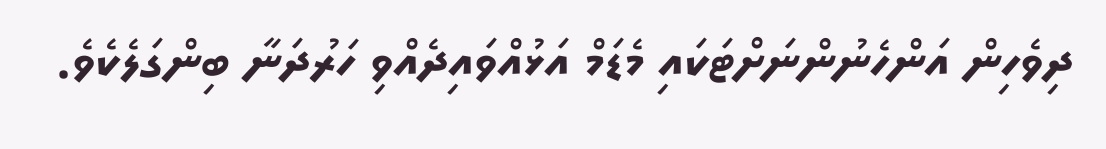ދިވެހިން އަންހެނުންނަށްޓަކައި މެޑަމް އަޅުއްވައިދެއްވި ހަރުދަނާ ބިންގަލެކެވެ.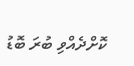ކޮށްދެއްވި ބުރަ ބޮޑު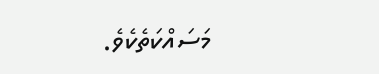މަސައްކަތެކެވެ.